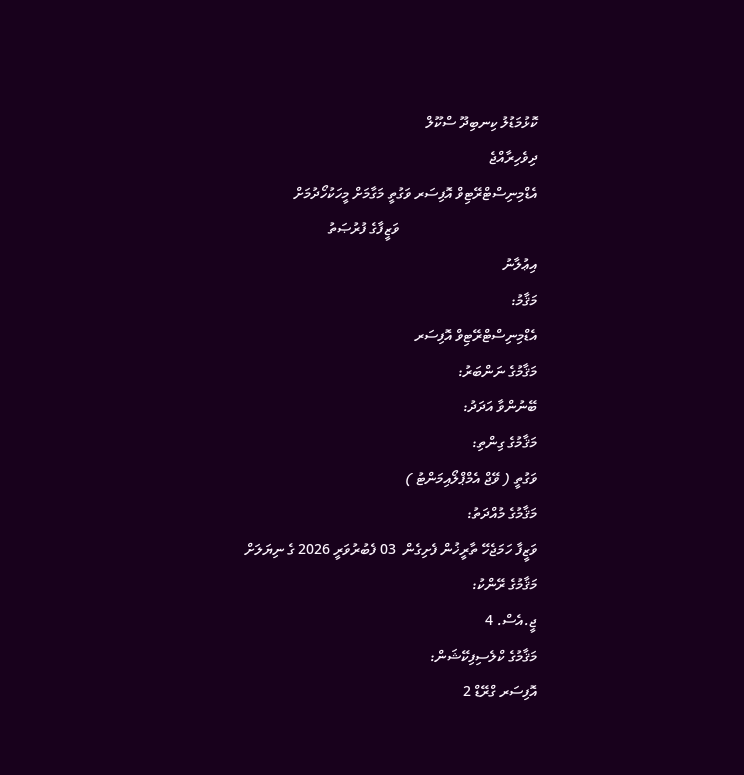ކޮޅުމަޑުލު ކިނބިދޫ ސްކޫލް
ދިވެހިރާއްޖެ
އެޑްމިނިސްޓްރޭޓިވް އޮފިސަރ ވަގުތީ މަގާމަށް މީހަކުހޯދުމަށް
                                      ވަޒީފާގެ ފުރުޞަތު
އިޢުލާނު
މަޤާމު:
އެޑްމިނިސްޓްރޭޓިވް އޮފިސަރ
މަޤާމުގެ ނަންބަރު:
ބޭނުންވާ އަދަދު:
މަޤާމުގެ ގިންތި:
ވަގުތީ ( ވޭޖް އެމްޕްލޯއިމަންޓު )
މަޤާމުގެ މުއްދަތު:
ވަޒީފާ ހަމަޖެހޭ ތާރީޚުން ފެށިގެން  03 ފެބުރުވަރީ 2026 ގެ ނިޔަލަށް
މަޤާމުގެ ރޭންކު:
ޖީ.އެސް. 4
މަޤާމުގެ ކްލެސިފިކޭޝަން:
އޮފިސަރ ގްރޭޑް 2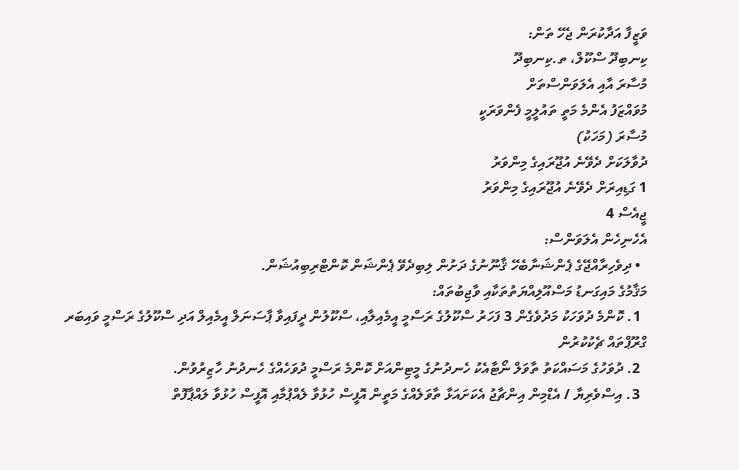ވަޒީފާ އަދާކުރަން ޖެހޭ ތަން:
ކިނބިދޫ ސްކޫލް، ތ.ކިނބިދޫ
މުސާރަ އާއި އެލަވަންސްތަށް
މުވައްޒަފު އެންމެ މަތީ ތައުލީމީ ފެންވަރަކީ
މުސާރަ (މަހަކު)
ދުވާލަކަށް ދެވޭނެ އުޖޫރައިގެ މިންވަރު
1 ގަޑިއިރަށް ދެވޭނެ އުޖޫރައިގެ މިންވަރު
ޖީއެސް 4
އެހެނިހެން އެލަވަންސް:
  • ދިވެހިރާއްޖޭގެ ޕެންޝަނާބެހޭ ޤާނޫނުގެ ދަށުން ލިބިދެވޭ ޕެންޝަން ކޮންޓްރިބިއުޝަން.
މަޤާމުގެ މައިގަނޑު މަސްއޫލިއްޔަތުތަކާއި ވާޖިބުތައް:
  1. ކޮންމެ ދުވަހަކު މަދުވެގެން 3 ފަހަރު ސްކޫލުގެ ރަސްމީ އީމެއިލާއި، ސްކޫލުން ދީފައިވާ ޕާސަނަލް އީމެއިލް އަދި ސްކޫލުގެ ރަސްމީ ވައިބަރ ގްރޫޕްތައް ޗެކުކުރުން
  2. ދުވަހުގެ މަސައްކަތު ތާވަލް ނޯޓާއެކު ހެނދުނުގެ މީޓިންއަށް ކޮންމެ ރަސްމީ ދުވަހެއްގެ ހެނދުނު ހާޒިރުވުން.
  3. އިސްވެރިޔާ / އެޑްމިން އިންޗާޖު އެކަށައަޅާ ތާވަލެއްގެ މަތީން އޮފީސް ހުޅުވާ ލެއްޕުމާއި އޮފީސް ހުޅުވާ ލައްޕާފޮތް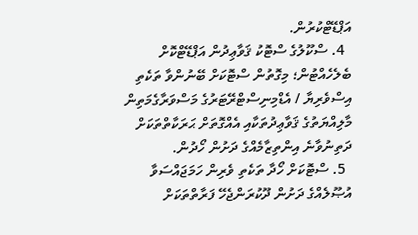އަޕްޑޭޓްކުރުން.
  4. ސްކޫލުގެ ސްޓޮކު ޤަވާޢިދުން އަޕްޑޭޓްކޮށް ބެލެހެއްޓުން؛ މިގޮތުން ސްޓޮކަށް ބޭނުންވާ ތަކެތި އިސްވެރިޔާ / އެޑްމިނިސްޓްރޭޓަރުގެ މަސްވަރާގެމަތިން މާލިއްޔަތުގެ ޤަވާޢިދުތަކާއި އެއްގޮތަށް ޙަރަކާތްތަކަށް ދަތިނުވާނެ އިންތިޒާމެއްގެ ދަށުން ހޯދުން.
  5. ސްޓޮކަށް ހޯދާ ތަކެތި ވެރިން ހަމަޖައްސަވާ އުޞޫލެއްގެ ދަށުން ދޫކުރަންޖެހޭ ފަރާތްތަކަށް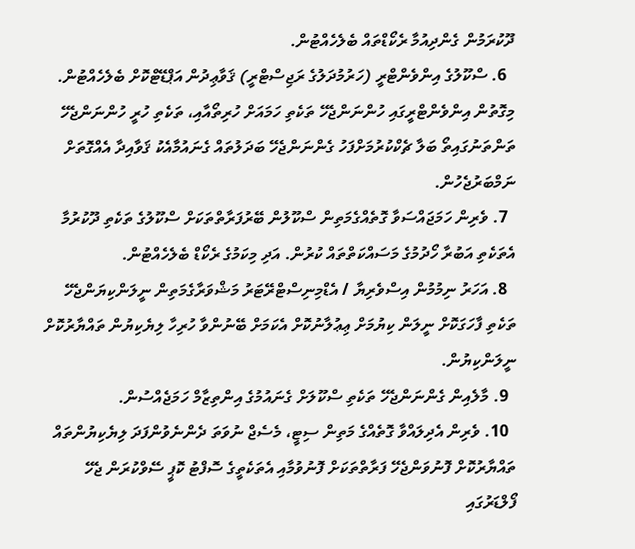ދޫކުރަމުން ގެންދިއުމާ ރެކޯޑްތައް ބެލެހެއްޓުން.
  6. ސްކޫލުގެ އިންވެންޓްރީ (ހަރުމުދަލުގެ ރަޖިސްޓްރީ) ޤަވާޢިދުން އަޕްޑޭޓްކޮށް ބެލެހެއްޓުން. މިގޮތުން އިންވެންޓްރީގައި ހުންނަންޖެހޭ ތަކެތި ހަމައަށް ހުރިތޯއާއި، ތަކެތި ހުރީ ހުންނަންޖެހޭ ތަންތަނުގައިތޯ ބަލާ ޗެކްކުރުމަށްފަހު ގެންނަންޖެހޭ ބަދަލުތައް ގެނައުމާއެކު ޤަވާއިދާ އެއްގޮތަށް ނަމްބަރުޖެހުން.
  7. ވެރިން ހަމަޖައްސަވާ ގޮތެއްގެމަތިން ސްކޫލުން ބޭރުފަރާތްތަކަށް ސްކޫލުގެ ތަކެތި ދޫކުރުމާ އެތަކެތި އަބުރާ ހޯދުމުގެ މަސައްކަތްތައް ކުރުން. އަދި މިކަމުގެ ރެކޯޑް ބެލެހެއްޓުން.
  8. އަހަރު ނިމުމުން އިސްވެރިޔާ / އެޑްމިނިސްޓްރޭޓަރު މަޝްވަރާގެމަތިން ނީލަންކިޔަންޖެހޭ ތަކެތި ފާހަގަކޮށް ނީލަން ކިޔުމަށް ޢިޢުލާނުކޮށް އެކަމަށް ބޭނުންވާ ހުރިހާ ލިޔެކިޔުން ތައްޔާރުކޮށް ނީލަންކިޔުން.
  9. މާލެއިން ގެންނަންޖެހޭ ތަކެތި ސްކޫލަށް ގެނައުމުގެ އިންތިޒާމް ހަމަޖެއްސުން.
  10. ވެރިން އެދިލައްވާ ގޮތެއްގެ މަތިން ސިޓީ، މެސެޖް ނުވަތަ ދެންނެވުންފަދަ ލިޔެކިޔުންތައް ތައްޔާރުކޮށް ފޮނުވަންޖެހޭ ފަރާތްތަކަށް ފޮނުވުމާއި އެތަކެތީގެ ސޮފްޓު ކޮޕީ ސޭވްކުރަން ޖެހޭ ފޯލްޑަރުގައި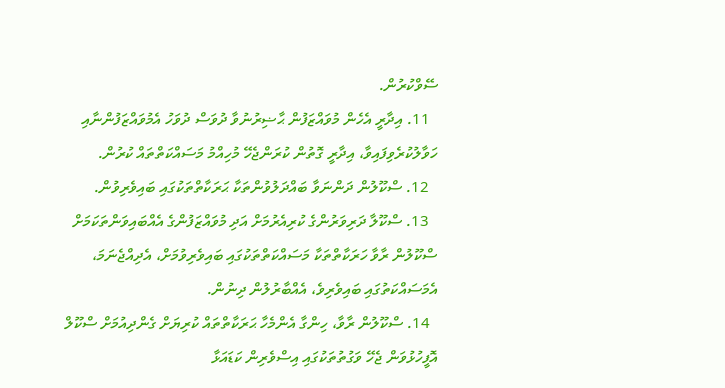ސޭވްކުރުން.
  11. އިދާރީ އެހެން މުވައްޒަފުން ޙާޟިރުނުވާ ދުވަސް ދުވަހު އެމުވައްޒަފުންނާއި ހަވާލުކުރެވިފައިވާ، އިދާރީ ގޮތުން ކުރަންޖެހޭ މުހިއްމު މަސައްކަތްތައް ކުރުން.
  12. ސްކޫލުން ދަންނަވާ ބައްދަލުވުންތަކާ ޙަރަކާތްތަކުގައި ބައިވެރިވުން.
  13. ސްކޫލާ ދަރިވަރުންގެ ކުރިއެރުމަށް އަދި މުވައްޒަފުންގެ އެއްބައިވަންތަކަމަށް ސްކޫލުން ރާވާ ހަރަކާތްތަކާ މަސައްކަތްތަކުގައި ބައިވެރިވުމަށް، އެދިއްޖެނަމަ، އެމަސައްކަތުގައި ބައިވެރިވެ، އެއްބާރުލުން ދިނުން.
  14. ސްކޫލުން ރާވާ، ހިންގާ އެންމެހާ ޙަރަކާތްތައް ކުރިޔަށް ގެންދިއުމަށް ސްކޫލް އޮފީހުޅުވަން ޖެހޭ ވަގުތުތަކުގައި އިސްވެރިން ކަޑައަޅާ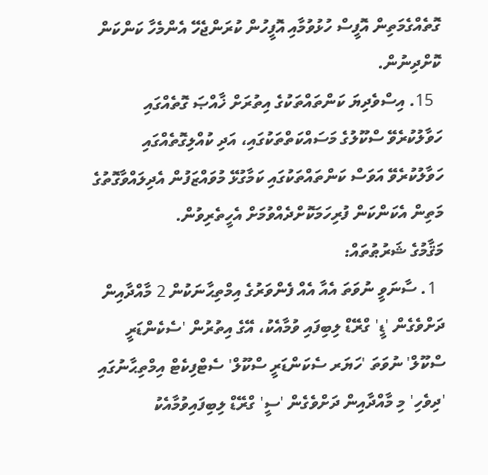ގޮތެއްގެމަތިން އޮފީސް ހުޅުވުމާއި އޮފީހުން ކުރަންޖެހޭ އެންމެހާ ކަންކަން ކޮށްދިނުން.
  15. އިސްވެދިޔަ ކަންތައްތަކުގެ އިތުރަށް ޚާއްޞަ ގޮތެއްގައި ހަވާލުކުރެވޭ ސްކޫލުގެ މަސައްކަތްތަކުގައި، އަދި ކުއްލިގޮތެއްގައި ހަވާލުކުރެވޭ އަވަސް ކަންތައްތަކުގައި ކަމާގުޅޭ މުވައްޒަފުން އެދިލައްވާގޮތުގެ މަތިން އެކަންކަން ފުރިހަމަކޮށްދެއްވުމަށް އެހީތެރިވުން.
މަޤާމުގެ ޝަރުޠުތައް:
  1. ސާނަވީ ނުވަތަ އެއާ އެއް ފެންވަރުގެ އިމްތިޙާނަކުން 2 މާއްދާއިން ދަށްވެގެން 'ޑީ' ގްރޭޑް ލިބިފައި ވުމާއެކު، އޭގެ އިތުރުން 'ސެކެންޑަރީ ސްކޫލް' ނުވަތަ 'ހަޔަރ ސެކަންޑަރީ ސްކޫލް' ސެޓްފިކެޓް އިމްތިޙާނުގައި 'ދިވެހި' މި މާއްދާއިން ދަށްވެގެން 'ސީ' ގްރޭޑް ލިބިފައިވުމާއެކު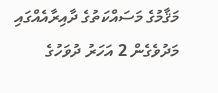މަޤާމުގެ މަސައްކަތުގެ ދާއިރާއެއްގައި މަދުވެގެން 2 އަހަރު ދުވަހުގެ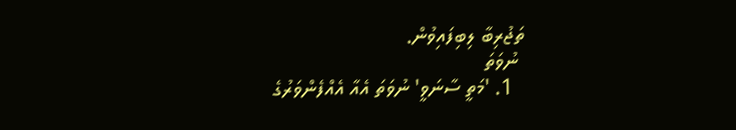ތަޖުރިބާ ލިބިފައިވުން.
 ނުވަތަ
  1. 'މަތީ ސާނަވީ' ނުވަތަ އެއާ އެއްފެންވަރުގެ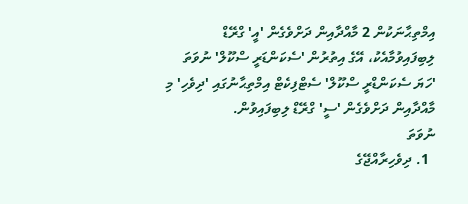އިމްތިޙާނަކުން 2 މާއްދާއިން ދަށްވެގެން 'އީ' ގްރޭޑް ލިބިފައިވުމާއެކު، އޭގެ އިތުރުން 'ސެކަންޑަރީ ސްކޫލް' ނުވަތަ 'ހަޔަ ސެކަންޑްރީ ސްކޫލް' ސެޓްފިކެޓް އިމްތިޙާނުގައި 'ދިވެހި' މި މާއްދާއިން ދަށްވެގެން 'ސީ' ގްރޭޑް ލިބިފައިވުން.
ނުވަތަ
  1. ދިވެހިރާއްޖޭގެ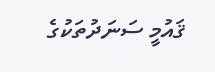ޤައުމީ ސަނަދުތަކުގެ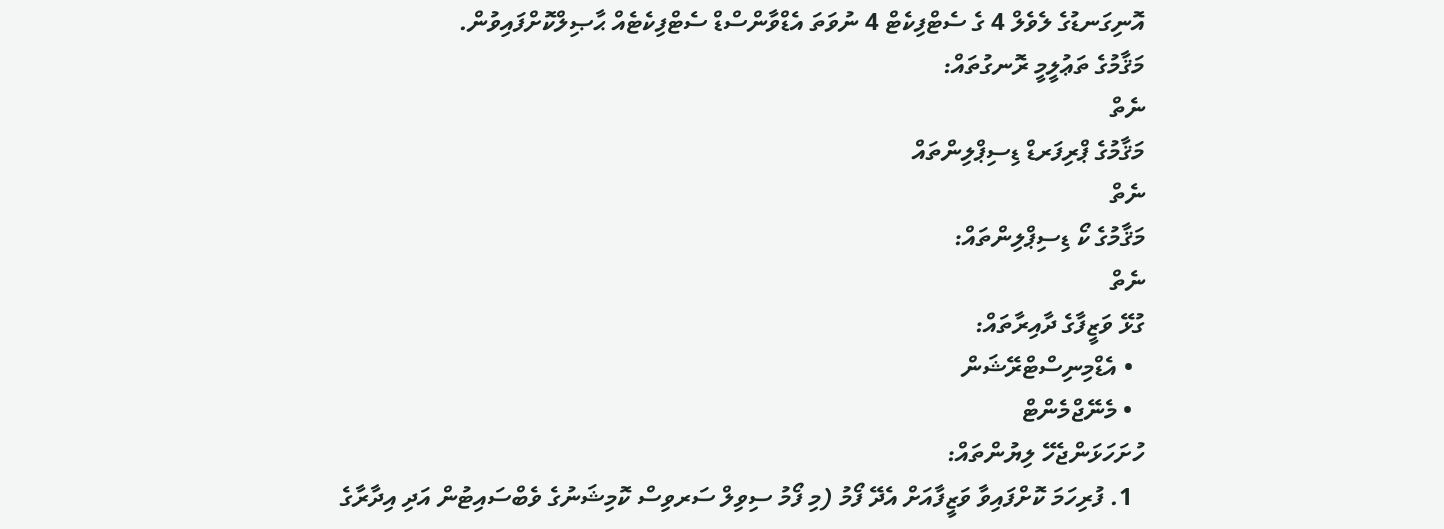އޮނިގަނޑުގެ ލެވެލް 4 ގެ ސެޓްފިކެޓް 4 ނުވަތަ އެޑްވާންސްޑް ސެޓްފިކެޓެއް ޙާޞިލްކޮށްފައިވުން.
މަޤާމުގެ ތަޢުލީމީ ރޮނގުތައް:
ނެތް
މަޤާމުގެ ޕްރިފަރޑް ޑިސިޕްލިންތައް
ނެތް
މަޤާމުގެ ކޯ ޑިސިޕްލިންތައް:
ނެތް
ގުޅޭ ވަޒީފާގެ ދާއިރާތައް:
  • އެޑްމިނިސްޓްރޭޝަން
  • މެނޭޖްމެންޓް
ހުށަހަޅަންޖެހޭ ލިޔުންތައް:
  1. ފުރިހަމަ ކޮށްފައިވާ ވަޒީފާއަށް އެދޭ ފޯމު (މި ފޯމު ސިވިލް ސަރވިސް ކޮމިޝަނުގެ ވެބްސައިޓުން އަދި އިދާރާގެ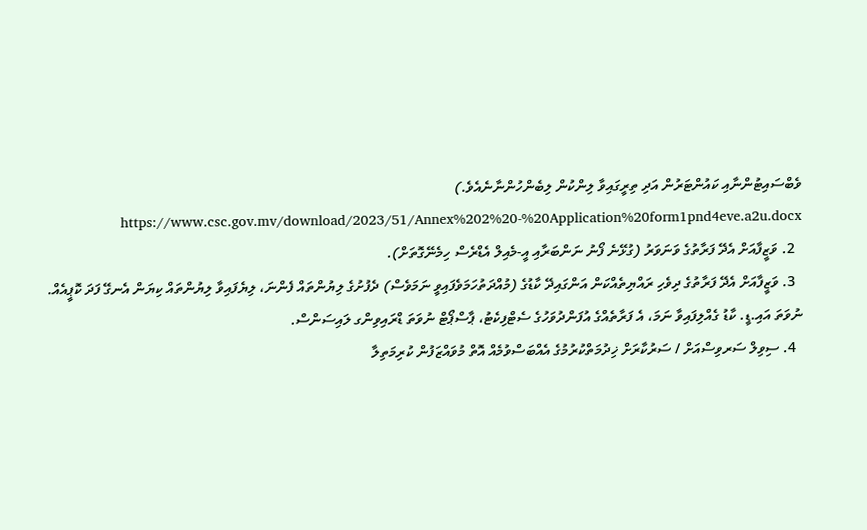ވެބްސައިޓުންނާއި ކައުންޓަރުން އަދި ތިރީގައިވާ ލިންކުން ލިބެންހުންނާނެއެވެ.)  https://www.csc.gov.mv/download/2023/51/Annex%202%20-%20Application%20form1pnd4eve.a2u.docx
  2. ވަޒީފާއަށް އެދޭ ފަރާތުގެ ވަނަވަރު (ގުޅޭނެ ފޯނު ނަންބަރާއި އީ-މެއިލް އެޑްރެސް ހިމެނޭގޮތަށް).
  3. ވަޒީފާއަށް އެދޭ ފަރާތުގެ ދިވެހި ރައްޔިތެއްކަން އަންގައިދޭ ކާޑުގެ (މުއްދަތުހަމަވެފައިވީ ނަމަވެސް) ދެފުށުގެ ލިޔުންތައް ފެންނަ، ލިޔެފައިވާ ލިޔުންތައް ކިޔަން އެނގޭ ފަދަ ކޮޕީއެއް. ނުވަތަ އައި.ޑީ. ކާޑު ގެއްލިފައިވާ ނަމަ، އެ ފަރާތެއްގެ އުފަންދުވަހުގެ ސެޓްފިކެޓު، ޕާސްޕޯޓް ނުވަތަ ޑްރައިވިންގ ލައިސަންސް.
  4. ސިވިލް ސަރވިސްއަށް / ސަރުކާރަށް ޚިދުމަތްކުރުމުގެ އެއްބަސްވުމެއް އޮތް މުވައްޒަފުން ކުރިމަތިލާ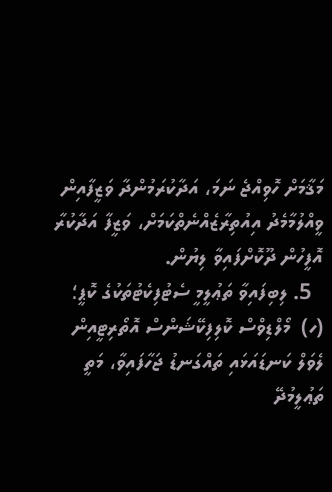މަޤާމަށް ހޮވިއްޖެ ނަމަ، އަދާކުރަމުންދާ ވަޒީފާއިން ވީއްލުމާމެދު އިއުތިރާޒެއްނެތްކަމަށް، ވަޒީފާ އަދާކުރާ އޮފީހުން ދޫކޮށްފައިވާ ލިޔުން.
  5. ލިބިފައިވާ ތަޢުލީމީ ސެޓުފިކެޓުތަކުގެ ކޮޕީ؛
(ހ)  މޯލްޑިވްސް ކޮލިފިކޭޝަންސް އޮތޯރިޓީއިން ލެވަލް ކަނޑައަޅައި ތައްގަނޑު ޖަހާފައިވާ، މަތީ ތަޢުލީމުދޭ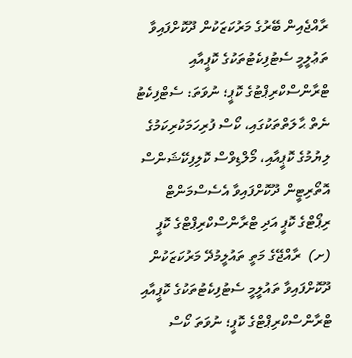ރާއްޖެއިން ބޭރުގެ މަރުކަޒަކުން ދޫކޮށްފައިވާ ތަޢުލީމީ ސެޓުފިކެޓުތަކުގެ ކޮޕީއާއި ޓްރާންސްކްރިޕްޓުގެ ކޮޕީ؛ ނުވަތަ: ސެޓްފިކެޓު ނެތް ޙާލަތްތަކުގައި، ކޯސް ފުރިހަމަކުރިކަމުގެ ލިޔުމުގެ ކޮޕީއާއި، މޯލްޑިވްސް ކޮލިފިކޭޝަންސް އޮތޯރިޓީން ދޫކޮށްފައިވާ އެސެސްމަންޓް ރިޕޯޓްގެ ކޮޕީ އަދި ޓްރާންސްކްރިޕްޓްގެ ކޮޕީ
(ށ)  ރާއްޖޭގެ މަތީ ތައުލީމުދޭ މަރުކަޒަކުން ދޫކޮށްފައިވާ ތައުލީމީ ސެޓުފިކެޓުތަކުގެ ކޮޕީއާއި ޓްރާންސްކްރިޕްޓްގެ ކޮޕީ؛ ނުވަތަ ކޯސް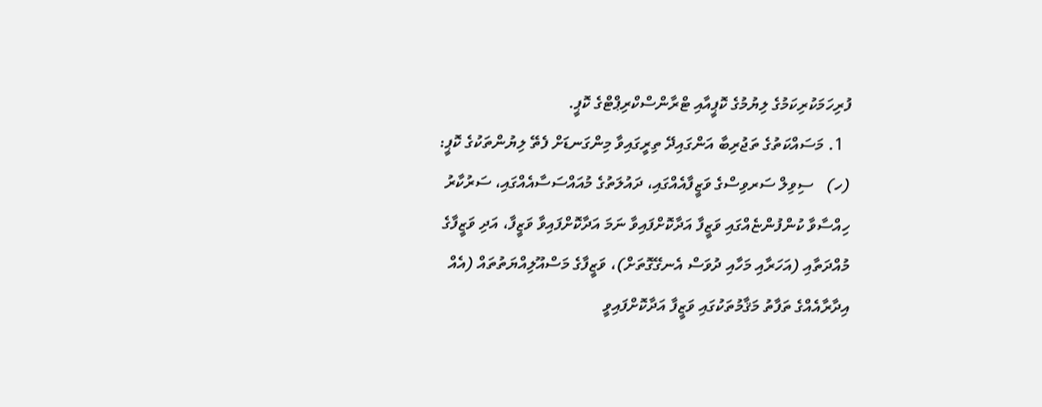ފުރިހަމަކުރިކަމުގެ ލިޔުމުގެ ކޮޕީއާއި ޓްރާންސްކްރިޕްޓްގެ ކޮޕީ.
  1. މަސައްކަތުގެ ތަޖުރިބާ އަންގައިދޭ ތިރީގައިވާ މިންގަނޑަށް ފެތޭ ލިޔުންތަކުގެ ކޮޕީ:
(ހ)   ސިވިލް ސަރވިސްގެ ވަޒީފާއެއްގައި، ދައުލަތުގެ މުއައްސަސާއެއްގައި، ސަރުކާރު ހިއްސާވާ ކުންފުންޏެއްގައި ވަޒީފާ އަދާކޮށްފައިވާ ނަމަ އަދާކޮށްފައިވާ ވަޒީފާ، އަދި ވަޒީފާގެ މުއްދަތާއި (އަހަރާއި މަހާއި ދުވަސް އެނގޭގޮތަށް)، ވަޒީފާގެ މަސްއޫލިއްޔަތުތައް (އެއް އިދާރާއެއްގެ ތަފާތު މަޤާމުތަކުގައި ވަޒީފާ އަދާކޮށްފައިވީ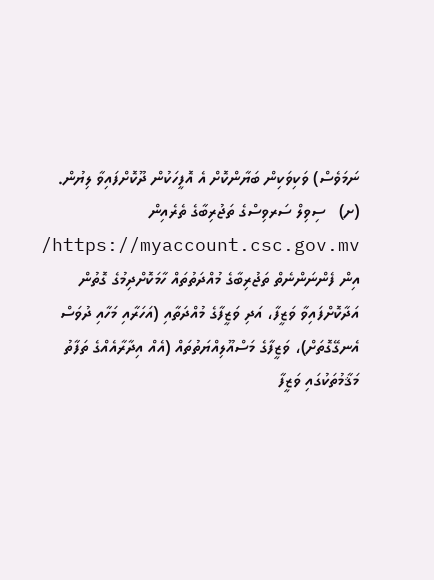ނަމަވެސް) ވަކިވަކިން ބަޔާންކޮށް އެ އޮފީހަކުން ދޫކޮށްފައިވާ ލިޔުން.
(ށ)   ސިވިލް ސަރވިސްގެ ތަޖުރިބާގެ ތެރެއިން https://myaccount.csc.gov.mv/ އިން ފެންނަންނެތް ތަޖުރިބާގެ މުއްދަތުތައް ހާމަކޮށްދިމުގެ ގޮތުން އަދާކޮށްފައިވާ ވަޒީފާ، އަދި ވަޒީފާގެ މުއްދަތާއި (އަހަރާއި މަހާއި ދުވަސް އެނގޭގޮތަށް)، ވަޒީފާގެ މަސްއޫލިއްޔަތުތައް (އެއް އިދާރާއެއްގެ ތަފާތު މަޤާމުތަކުގައި ވަޒީފާ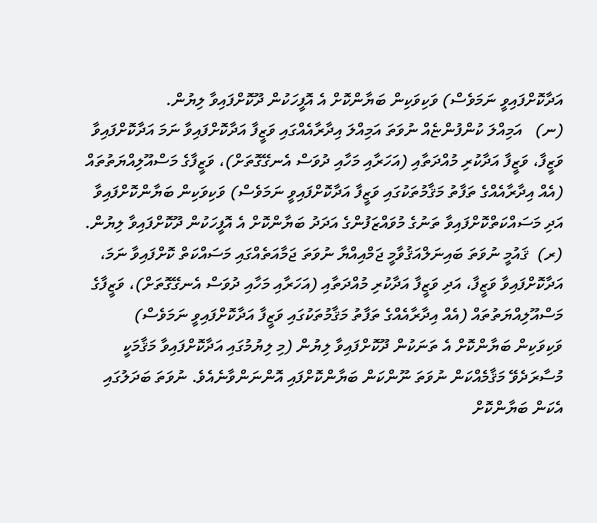އަދާކޮށްފައިވީ ނަމަވެސް) ވަކިވަކިން ބަޔާންކޮށް އެ އޮފީހަކުން ދޫކޮށްފައިވާ ލިޔުން.
(ނ)   އަމިއްލަ ކުންފުންޏެއް ނުވަތަ އަމިއްލަ އިދާރާއެއްގައި ވަޒީފާ އަދާކޮށްފައިވާ ނަމަ އަދާކޮށްފައިވާ ވަޒީފާ، ވަޒީފާ އަދާކުރި މުއްދަތާއި (އަހަރާއި މަހާއި ދުވަސް އެނގޭގޮތަށް)، ވަޒީފާގެ މަސްއޫލިއްޔަތުތައް (އެއް އިދާރާއެއްގެ ތަފާތު މަޤާމުތަކުގައި ވަޒީފާ އަދާކޮށްފައިވީ ނަމަވެސް) ވަކިވަކިން ބަޔާންކޮށްފައިވާ އަދި މަސައްކަތްކޮށްފައިވާ ތަނުގެ މުވައްޒަފުންގެ އަދަދު ބަޔާންކޮށް އެ އޮފީހަކުން ދޫކޮށްފައިވާ ލިޔުން.
(ރ)  ޤައުމީ ނުވަތަ ބައިނަލްއަޤުވާމީ ޖަމްއިއްޔާ ނުވަތަ ޖަމާއަތެއްގައި މަސައްކަތް ކޮށްފައިވާ ނަމަ، އަދާކޮށްފައިވާ ވަޒީފާ، އަދި ވަޒީފާ އަދާކުރި މުއްދަތާއި (އަހަރާއި މަހާއި ދުވަސް އެނގޭގޮތަށް)، ވަޒީފާގެ މަސްއޫލިއްޔަތުތައް (އެއް އިދާރާއެއްގެ ތަފާތު މަޤާމުތަކުގައި ވަޒީފާ އަދާކޮށްފައިވީ ނަމަވެސް) ވަކިވަކިން ބަޔާންކޮށް އެ ތަނަކުން ދޫކޮށްފައިވާ ލިޔުން (މި ލިޔުމުގައި އަދާކޮށްފައިވާ މަޤާމަކީ މުސާރަދެވޭ މަޤާމެއްކަން ނުވަތަ ނޫންކަން ބަޔާންކޮށްފައި އޮންނަންވާނެއެވެ. ނުވަތަ ބަދަލުގައި އެކަން ބަޔާންކޮށް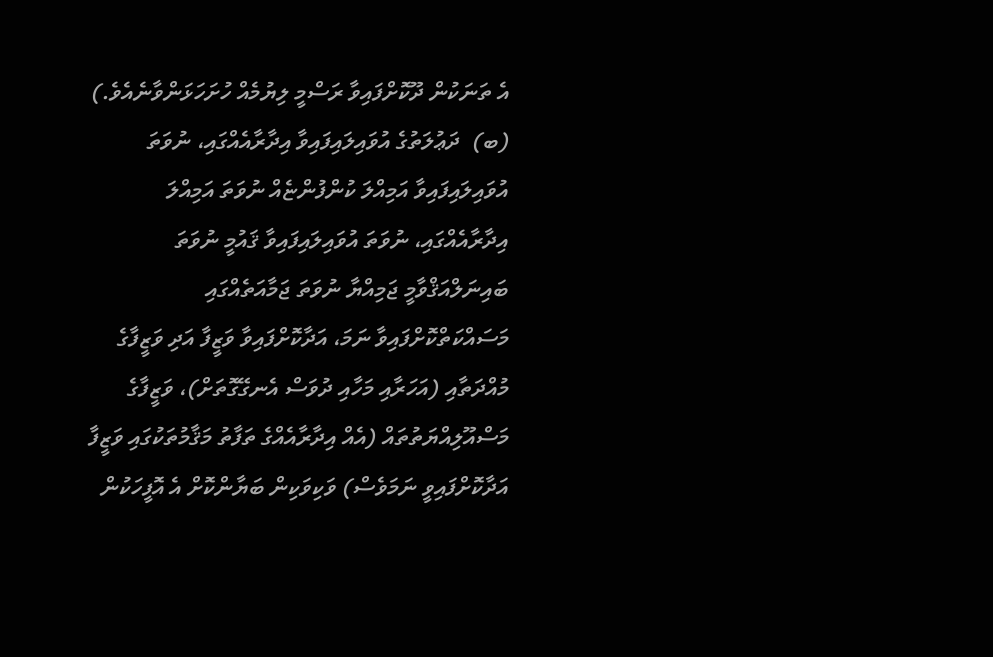އެ ތަނަކުން ދޫކޮށްފައިވާ ރަސްމީ ލިޔުމެއް ހުށަހަޅަންވާނެއެވެ.)
(ބ)  ދަޢުލަތުގެ އުވައިލައިފައިވާ އިދާރާއެއްގައި، ނުވަތަ އުވައިލައިފައިވާ އަމިއްލަ ކުންފުންޏެއް ނުވަތަ އަމިއްލަ އިދާރާއެއްގައި، ނުވަތަ އުވައިލައިފައިވާ ޤައުމީ ނުވަތަ ބައިނަލްއަޤްވާމީ ޖަމިއްޔާ ނުވަތަ ޖަމާއަތެއްގައި މަސައްކަތްކޮށްފައިވާ ނަމަ، އަދާކޮށްފައިވާ ވަޒީފާ އަދި ވަޒީފާގެ މުއްދަތާއި (އަހަރާއި މަހާއި ދުވަސް އެނގޭގޮތަށް)، ވަޒީފާގެ މަސްއޫލިއްޔަތުތައް (އެއް އިދާރާއެއްގެ ތަފާތު މަޤާމުތަކުގައި ވަޒީފާ އަދާކޮށްފައިވީ ނަމަވެސް) ވަކިވަކިން ބަޔާންކޮށް އެ އޮފީހަކުން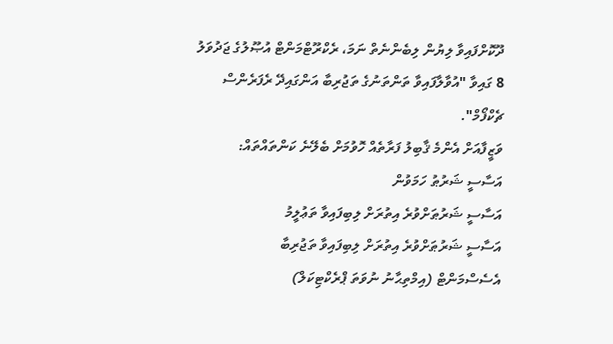ދޫކޮށްފައިވާ ލިޔުން ލިބެންނެތް ނަމަ، ރެކްރޫޓްމަންޓް އުޞޫލުގެ ޖަދުވަލު 8 ގައިވާ "އުވާލާފައިވާ ތަންތަނުގެ ތަޖުރިބާ އަންގައިދޭ ރެފަރެންސް ޗެކްފޯމް".
ވަޒީފާއަށް އެންމެ ޤާބިލު ފަރާތެއް ހޮވުމަށް ބެލޭނެ ކަންތައްތައް:
އަސާސީ ޝަރުޠު ހަމަވުން
އަސާސީ ޝަރުޠަށްވުރެ އިތުރަށް ލިބިފައިވާ ތަޢުލީމު
އަސާސީ ޝަރުޠަށްވުރެ އިތުރަށް ލިބިފައިވާ ތަޖުރިބާ
އެސެސްމަންޓް (އިމްތިޙާނު ނުވަތަ ޕްރެކްޓިކަލް)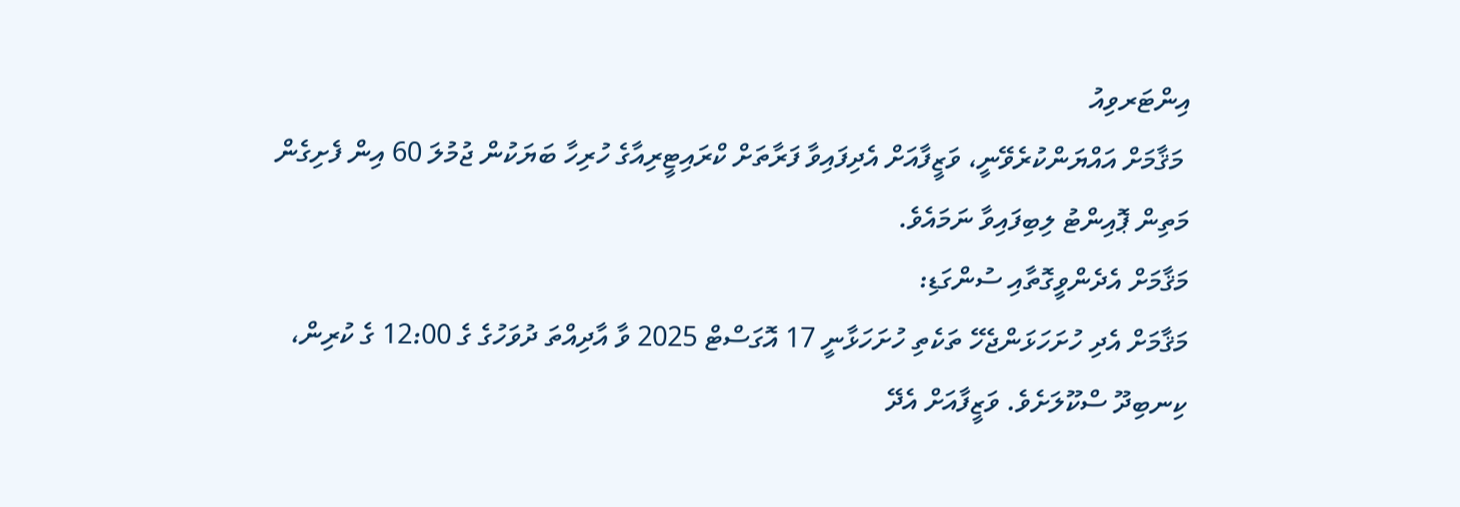އިންޓަރވިއު
 މަޤާމަށް އައްޔަންކުރެވޭނީ، ވަޒީފާއަށް އެދިފައިވާ ފަރާތަށް ކްރައިޓީރިއާގެ ހުރިހާ ބަޔަކުން ޖުމުލަ 60 އިން ފެށިގެން މަތިން ޕޮއިންޓު ލިބިފައިވާ ނަމައެވެ.
މަޤާމަށް އެދެންވީގޮތާއި ސުންގަޑި:
މަޤާމަށް އެދި ހުށަހަޅަންޖެހޭ ތަކެތި ހުށަހަޅާނީ 17 އޮގަސްޓް 2025 ވާ އާދިއްތަ ދުވަހުގެ ގެ 12:00 ގެ ކުރިން، ކިނބިދޫ ސްކޫލަށެވެ. ވަޒީފާއަށް އެދޭ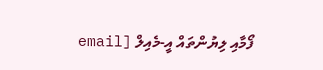ފޯމާއި ލިޔުންތައް އީ-މެއިލް [email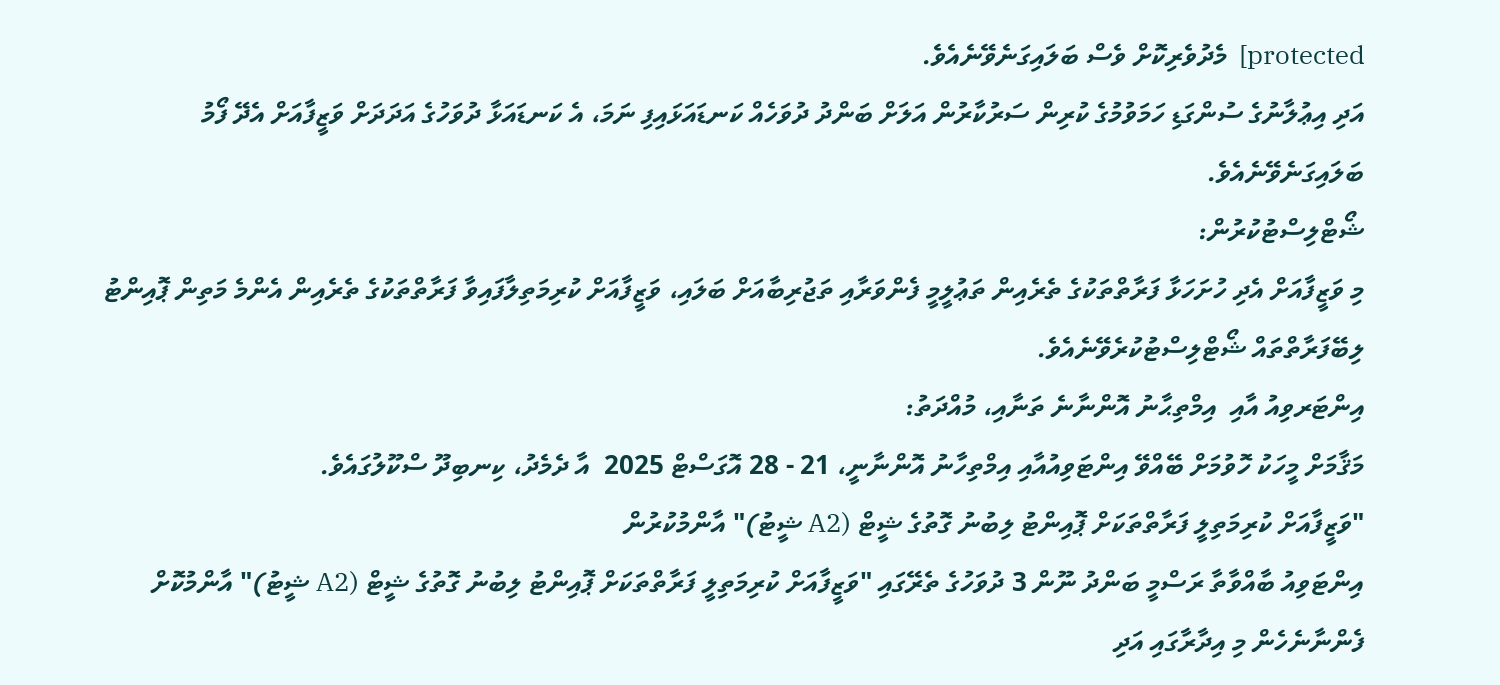protected]  މެދުވެރިކޮށް ވެސް ބަލައިގަނެވޭނެއެވެ.
އަދި އިޢުލާނުގެ ސުންގަޑި ހަމަވުމުގެ ކުރިން ސަރުކާރުން އަލަށް ބަންދު ދުވަހެއް ކަނޑައަޅައިފި ނަމަ، އެ ކަނޑައަޅާ ދުވަހުގެ އަދަދަށް ވަޒީފާއަށް އެދޭ ފޯމު ބަލައިގަނެވޭނެއެވެ.
ޝޯޓްލިސްޓުކުރުން:
މި ވަޒީފާއަށް އެދި ހުށަހަޅާ ފަރާތްތަކުގެ ތެރެއިން ތަޢުލީމީ ފެންވަރާއި ތަޖުރިބާއަށް ބަލައި، ވަޒީފާއަށް ކުރިމަތިލާފައިވާ ފަރާތްތަކުގެ ތެރެއިން އެންމެ މަތިން ޕޮއިންޓު ލިބޭފަރާތްތައް ޝޯޓްލިސްޓުކުރެވޭނެއެވެ.
އިންޓަރވިއު އާއި  އިމްތިޙާނު އޮންނާނެ ތަނާއި، މުއްދަތު:
މަޤާމަށް މީހަކު ހޮވުމަށް ބޭއްވޭ އިންޓަވިއުއާއި އިމްތިހާނު އޮންނާނީ، 21 - 28 އޮގަސްޓް 2025  އާ ދެމެދު، ކިނބިދޫ ސްކޫލުގައެވެ.
"ވަޒީފާއަށް ކުރިމަތިލީ ފަރާތްތަކަށް ޕޮއިންޓު ލިބުނު ގޮތުގެ ޝީޓް (A2 ޝީޓު)" އާންމުކުރުން
އިންޓަވިއު ބާއްވާތާ ރަސްމީ ބަންދު ނޫން 3 ދުވަހުގެ ތެރޭގައި "ވަޒީފާއަށް ކުރިމަތިލީ ފަރާތްތަކަށް ޕޮއިންޓު ލިބުނު ގޮތުގެ ޝީޓް (A2 ޝީޓު)" އާންމުކޮށް ފެންނާނެހެން މި އިދާރާގައި އަދި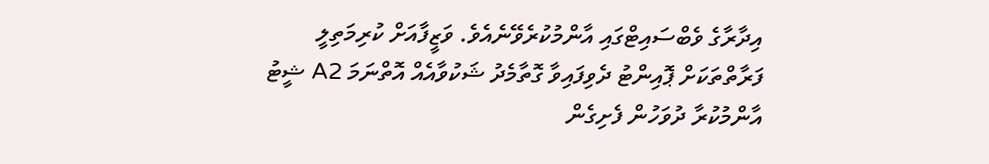އިދާރާގެ ވެބްސައިޓްގައި އާންމުކުރެވޭނެއެވެ. ވަޒީފާއަށް ކުރިމަތިލީ ފަރާތްތަކަށް ޕޮއިންޓު ދެވިފައިވާ ގޮތާމެދު ޝަކުވާއެއް އޮތްނަމަ A2 ޝީޓު އާންމުކުރާ ދުވަހުން ފެށިގެން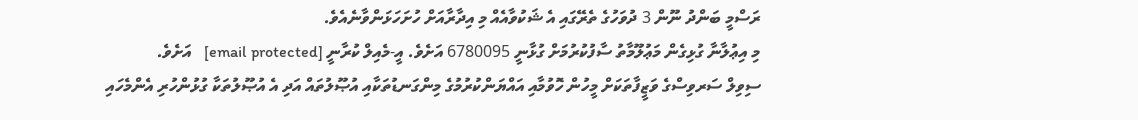ރަސްމީ ބަންދު ނޫން 3 ދުވަހުގެ ތެރޭގައި އެ ޝަކުވާއެއް މި އިދާރާއަށް ހުށަހަޅަންވާނެއެވެ.
މި އިޢުލާނާ ގުޅިގެން މަޢުލޫމާތު ސާފުކުރުމަށް ގުޅާނީ 6780095 އަށެވެ. އީ-މެއިލް ކުރާނީ [email protected]   އަށެވެ.
ސިވިލް ސަރވިސްގެ ވަޒީފާތަކަށް މީހުން ހޮވުމާއި އައްޔަންކުރުމުގެ މިންގަނޑުތަކާއި އުޞޫލުތައް އަދި އެ އުޞޫލުތަކާ ގުޅުންހުރި އެންމެހައި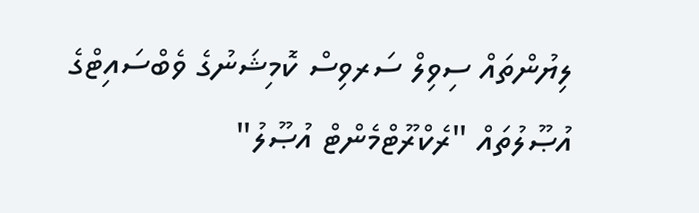ލިޔުންތައް ސިވިލް ސަރވިސް ކޮމިޝަނުގެ ވެބްސައިޓްގެ އުޞޫލުތައް "ރެކްރޫޓްމެންޓް އުޞޫލު"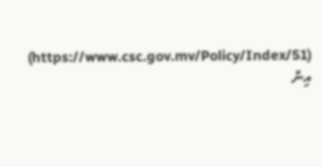(https://www.csc.gov.mv/Policy/Index/51) އިން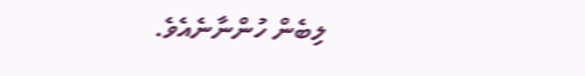ލިބެން ހުންނާނެއެވެ.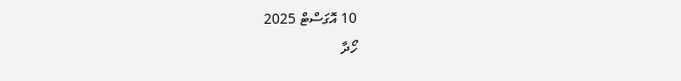10 އޮގަސްޓް 2025
ހޯދާ